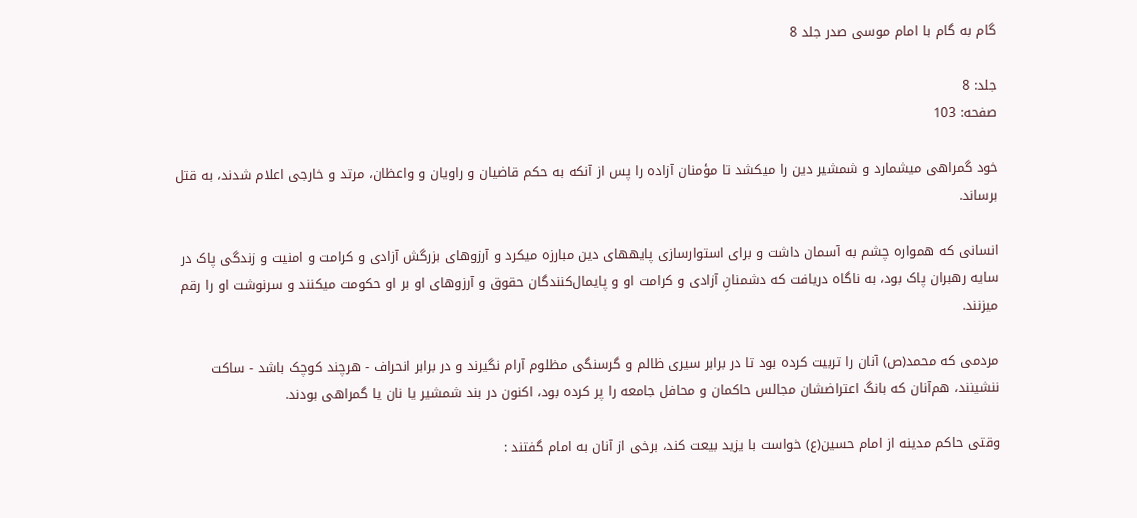گام به گام با امام موسی صدر جلد 8

جلد: 8
صفحه: 103

خود گمراهی میشمارد و شمشیر دین را میکشد تا مؤمنان آزاده را پس از آنکه به حکم قاضیان و راویان و واعظان، مرتد و خارجی اعلام شدند، به قتل برساند.

انسانی که همواره چشم به آسمان داشت و برای استوارسازی پایههای دین مبارزه میکرد و آرزوهای بزرگش آزادی و کرامت و امنیت و زندگی پاک در سایه رهبران پاک بود، به ناگاه دریافت که دشمنانِ آزادی و کرامت او و پایمال‌کنندگان حقوق و آرزوهای او بر او حکومت میکنند و سرنوشت او را رقم میزنند.

مردمی که محمد(ص) آنان را تربیت کرده بود تا در برابر سیری ظالم و گرسنگی مظلوم آرام نگیرند و در برابر انحراف - هرچند کوچک باشد - ساکت ننشینند، هم‌آنان که بانگ اعتراضشان مجالس حاکمان و محافل جامعه را پر کرده بود، اکنون در بند شمشیر یا نان یا گمراهی بودند.

وقتی حاکم مدینه از امام حسین(ع) خواست با یزید بیعت کند، برخی از آنان به امام گفتند :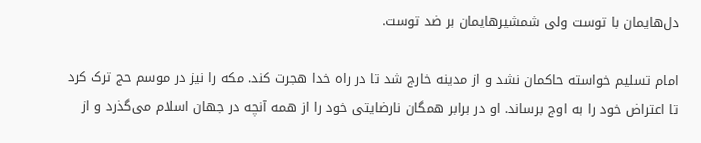دل‌هایمان با توست ولی شمشیرهایمان بر ضد توست.

امام تسلیم خواسته حاکمان نشد و از مدینه خارج شد تا در راه خدا هجرت کند. مکه را نیز در موسم حج ترک کرد تا اعتراض خود را به اوج برساند. او در برابر همگان نارضایتی خود را از همه آنچه در جهان اسلام می‌گذرد و از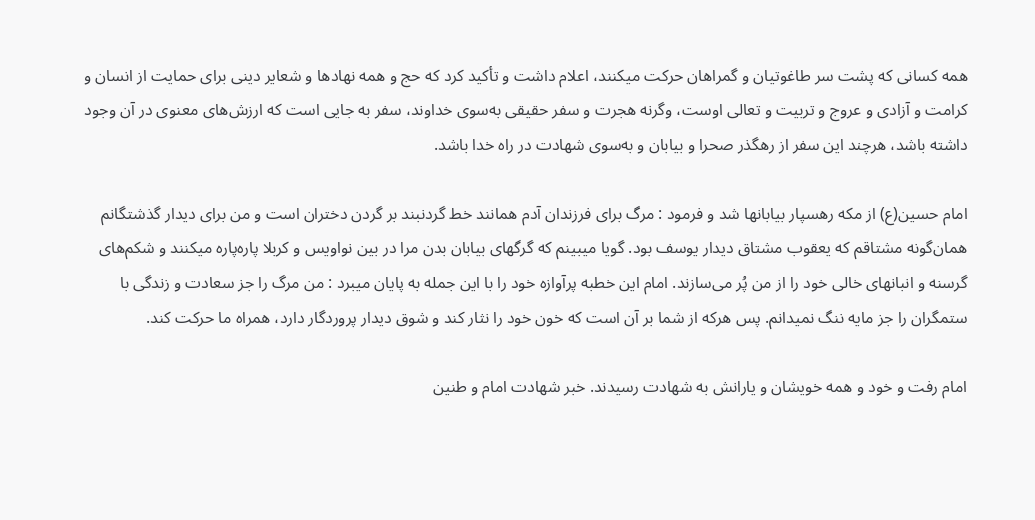همه کسانی که پشت سر طاغوتیان و گمراهان حرکت میکنند، اعلام داشت و تأکید کرد که حج و همه نهادها و شعایر دینی برای حمایت از انسان و کرامت و آزادی و عروج و تربیت و تعالی اوست، و‌گرنه هجرت و سفر حقیقی به‌سوی خداوند، سفر به جایی است که ارزش‌های معنوی در آن وجود داشته باشد، هرچند این سفر از رهگذر صحرا و بیابان و به‌سوی شهادت در راه خدا باشد.

امام حسین(ع) از مکه رهسپار بیابانها شد و فرمود : مرگ برای فرزندان آدم همانند خط گردنبند بر گردن دختران است و من برای دیدار گذشتگانم همان‌گونه مشتاقم که یعقوب مشتاق دیدار یوسف بود. گویا میبینم که گرگهای بیابان بدن مرا در بین نواویس و کربلا پاره‌پاره میکنند و شکم‌های گرسنه و انبانهای خالی خود را از من پُر می‌سازند. امام این خطبه پرآوازه خود را با این جمله به پایان میبرد : من مرگ را جز سعادت و زندگی با ستمگران را جز مایه ننگ نمیدانم. پس هر‌که از شما بر آن است که خون خود را نثار کند و شوق دیدار پروردگار دارد، همراه ما حرکت کند.

امام رفت و خود و همه خویشان و یارانش به شهادت رسیدند. خبر شهادت امام و طنین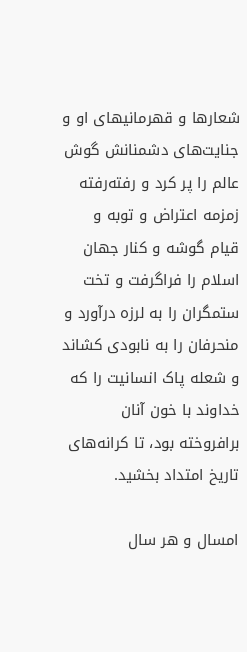شعارها و قهرمانیهای او و جنایت‌های دشمنانش گوش عالم را پر کرد و رفته‌رفته زمزمه اعتراض و توبه و قیام گوشه و کنار جهان اسلام را فراگرفت و تخت ستمگران را به لرزه درآورد و منحرفان را به نابودی کشاند و شعله پاک انسانیت را که خداوند با خون آنان برافروخته بود، تا کرانه‌های تاریخ امتداد بخشید.

امسال و هر سال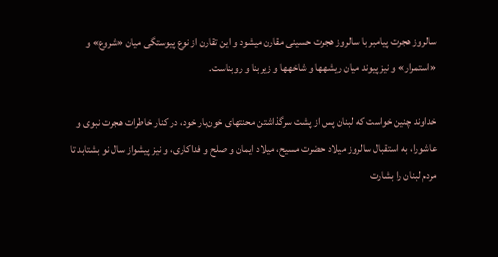سالروز هجرت پیامبر با سالروز هجرت حسینی مقارن میشود و این تقارن از نوع پیوستگی میان «شروع» و «استمرار» و نیز پیوند میان ریشهها و شاخهها و زیربنا و روبناست.

خداوند چنین خواست که لبنان پس از پشت سرگذاشتن محنتهای خون‌بار خود، در کنار خاطرات هجرت نبوی و عاشورا، به استقبال سالروز میلاد حضرت مسیح، میلاد ایمان و صلح و فداکاری، و نیز پیشواز سال نو بشتابد تا مردم لبنان را بشارت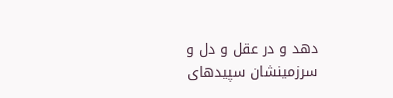دهد و در عقل و دل و سرزمینشان سپیدهای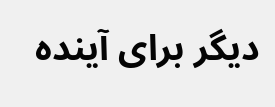دیگر برای آینده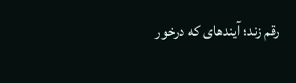رقم زند؛ آیندهای که درخور